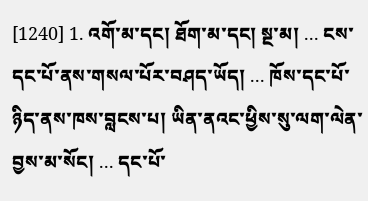[1240] 1. འགོ་མ་དང། ཐོག་མ་དང། སྔ་མ། ... ངས་དང་པོ་ནས་གསལ་པོར་བཤད་ཡོད། ... ཁོས་དང་པོ་ཉིད་ནས་ཁས་བླངས་པ། ཡིན་ནའང་ཕྱིས་སུ་ལག་ལེན་བྱས་མ་སོང། ... དང་པོ་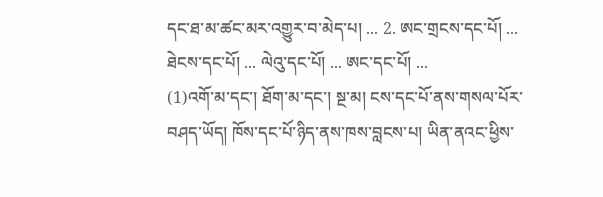དང་ཐ་མ་ཚང་མར་འགྱུར་བ་མེད་པ། ... 2. ཨང་གྲངས་དང་པོ། ... ཐེངས་དང་པོ། ... ལེའུ་དང་པོ། ... ཨང་དང་པོ། ...
(1)འགོ་མ་དང་། ཐོག་མ་དང་། སྔ་མ། ངས་དང་པོ་ནས་གསལ་པོར་བཤད་ཡོད། ཁོས་དང་པོ་ཉིད་ནས་ཁས་བླངས་པ། ཡིན་ནའང་ཕྱིས་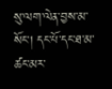སུ་ལག་ལེན་བྱས་མ་སོང་། དང་པོ་དང་ཐ་མ་ཚང་མར་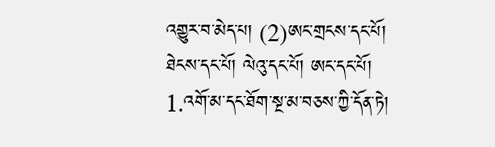འགྱུར་བ་མེད་པ། (2)ཨང་གྲངས་དང་པོ། ཐེངས་དང་པོ། ལེའུ་དང་པོ། ཨང་དང་པོ།
1.འགོ་མ་དང་ཐོག་སྔ་མ་བཅས་ཀྱི་དོན་ཏེ།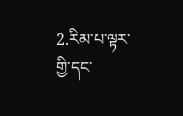2.རིམ་པ་ལྟར་གྱི་དང་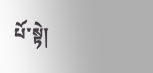པོ་སྟེ།